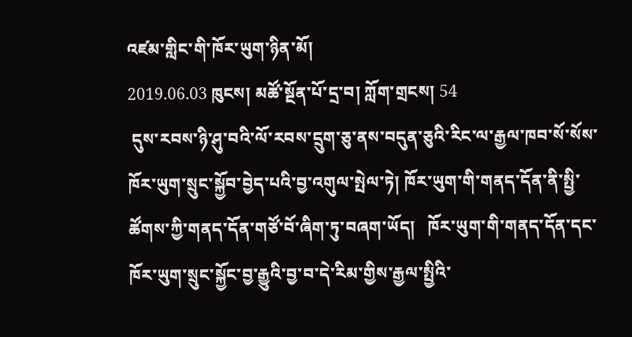འཛམ་གླིང་གི་ཁོར་ཡུག་ཉིན་མོ།
2019.06.03 ཁུངས། མཚོ་སྔོན་པོ་དྲ་བ། ཀློག་གྲངས། 54
 དུས་རབས་ཉི་ཤུ་བའི་ལོ་རབས་དྲུག་ཅུ་ནས་བདུན་ཅུའི་རིང་ལ་རྒྱལ་ཁབ་སོ་སོས་ཁོར་ཡུག་སྲུང་སྐྱོབ་བྱེད་པའི་བྱ་འགུལ་སྤེལ་ཏེ། ཁོར་ཡུག་གི་གནད་དོན་ནི་སྤྱི་ཚོགས་ཀྱི་གནད་དོན་གཙོ་བོ་ཞིག་ཏུ་བཞག་ཡོད།   ཁོར་ཡུག་གི་གནད་དོན་དང་ཁོར་ཡུག་སྲུང་སྐྱོང་བྱ་རྒྱུའི་བྱ་བ་དེ་རིམ་གྱིས་རྒྱལ་སྤྱིའི་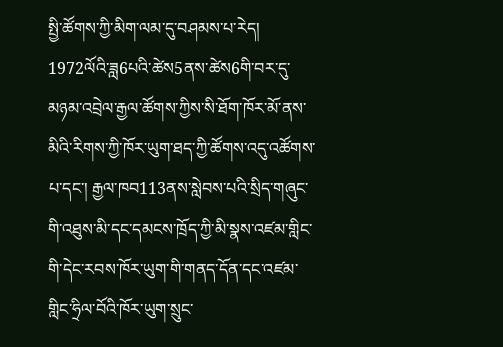སྤྱི་ཚོགས་ཀྱི་མིག་ལམ་དུ་བཤམས་པ་རེད། 1972ལོའི་ཟླ6པའི་ཚེས5ནས་ཚེས6གི་བར་དུ་མཉམ་འབྲེལ་རྒྱལ་ཚོགས་ཀྱིས་སི་ཐོག་ཁོར་མོ་ནས་མིའི་རིགས་ཀྱི་ཁོར་ཡུག་ཐད་ཀྱི་ཚོགས་འདུ་འཚོགས་པ་དང་། རྒྱལ་ཁབ113ནས་སླེབས་པའི་སྲིད་གཞུང་གི་འཐུས་མི་དང་དམངས་ཁྲོད་ཀྱི་མི་སྣས་འཛམ་གླིང་གི་དེང་རབས་ཁོར་ཡུག་གི་གནད་དོན་དང་འཛམ་གླིང་ཧྲིལ་བོའི་ཁོར་ཡུག་སྲུང་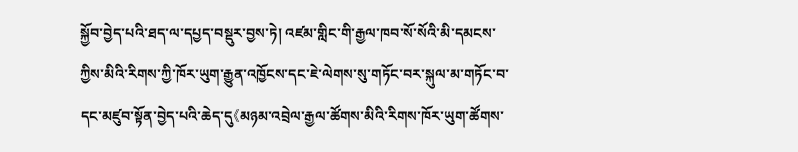སྐྱོབ་བྱེད་པའི་ཐད་ལ་དཔྱད་བསྡུར་བྱས་ཏེ། འཛམ་གླིང་གི་རྒྱལ་ཁབ་སོ་སོའི་མི་དམངས་ཀྱིས་མིའི་རིགས་ཀྱི་ཁོར་ཡུག་རྒྱུན་འཁྱོངས་དང་ཇེ་ལེགས་སུ་གཏོང་བར་སྐུལ་མ་གཏོང་བ་དང་མཛུབ་སྟོན་བྱེད་པའི་ཆེད་དུ《མཉམ་འབྲེལ་རྒྱལ་ཚོགས་མིའི་རིགས་ཁོར་ཡུག་ཚོགས་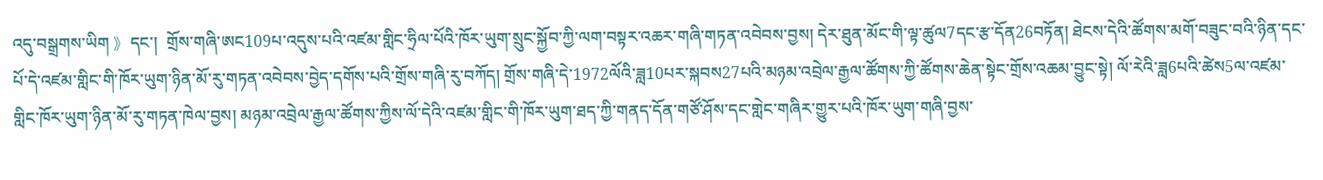འདུ་བསྒྲགས་ཡིག 》དང་།  གྲོས་གཞི་ཨང109པ་འདུས་པའི་འཛམ་གླིང་ཧྲིལ་པོའི་ཁོར་ཡུག་སྲུང་སྐྱོབ་ཀྱི་ལག་བསྟར་འཆར་གཞི་གཏན་འབེབས་བྱས། དེར་ཐུན་མོང་གི་ལྟ་ཚུལ7དང་རྩ་དོན26བཏོན། ཐེངས་དེའི་ཚོགས་མགོ་བཟུང་བའི་ཉིན་དང་པོ་དེ་འཛམ་གླིང་གི་ཁོར་ཡུག་ཉིན་མོ་རུ་གཏན་འབེབས་བྱེད་དགོས་པའི་གྲོས་གཞི་རུ་བཀོད། གྲོས་གཞི་དེ་1972ལོའི་ཟླ10པར་སྐབས27པའི་མཉམ་འབྲེལ་རྒྱལ་ཚོགས་ཀྱི་ཚོགས་ཆེན་སྟེང་གྲོས་འཆམ་བྱུང་སྟེ། ལོ་རེའི་ཟླ6པའི་ཚེས5ལ་འཛམ་གླིང་ཁོར་ཡུག་ཉིན་མོ་རུ་གཏན་ཁེལ་བྱས། མཉམ་འབྲེལ་རྒྱལ་ཚོགས་ཀྱིས་ལོ་དེའི་འཛམ་གླིང་གི་ཁོར་ཡུག་ཐད་ཀྱི་གནད་དོན་གཙོ་ཤོས་དང་གླེང་གཞིར་གྱུར་པའི་ཁོར་ཡུག་གཞི་བྱས་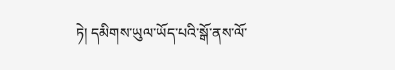ཏེ། དམིགས་ཡུལ་ཡོད་པའི་སྒོ་ནས་ལོ་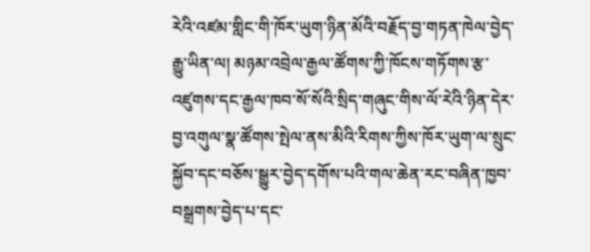རེའི་འཛམ་གླིང་གི་ཁོར་ཡུག་ཉིན་མོའི་བརྗོད་བྱ་གཏན་ཁེལ་བྱེད་རྒྱུ་ཡིན་ལ། མཉམ་འབྲེལ་རྒྱལ་ཚོགས་ཀྱི་ཁོངས་གཏོགས་རྩ་འཛུགས་དང་རྒྱལ་ཁབ་སོ་སོའི་སྲིད་གཞུང་གིས་ལོ་རེའི་ཉིན་དེར་བྱ་འགུལ་སྣ་ཚོགས་སྤེལ་ནས་མིའི་རིགས་ཀྱིས་ཁོར་ཡུག་ལ་སྲུང་སྐྱོབ་དང་བཅོས་སྒྱུར་བྱེད་དགོས་པའི་གལ་ཆེན་རང་བཞིན་ཁྱབ་བསྒྲགས་བྱེད་པ་དང་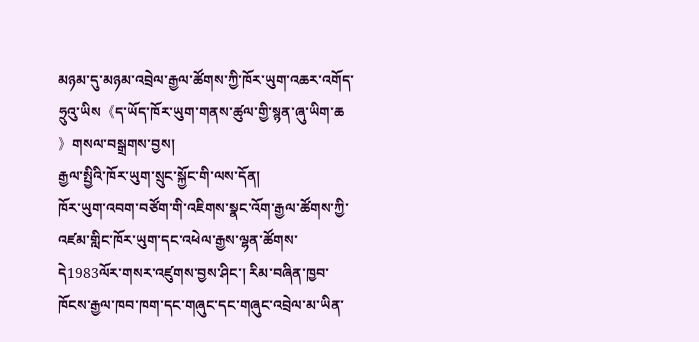མཉམ་དུ་མཉམ་འབྲེལ་རྒྱལ་ཚོགས་ཀྱི་ཁོར་ཡུག་འཆར་འགོད་ཧྲུའུ་ཡིས《ད་ཡོད་ཁོར་ཡུག་གནས་ཚུལ་གྱི་སྙན་ཞུ་ཡིག་ཆ 》གསལ་བསྒྲགས་བྱས།
རྒྱལ་སྤྱིའི་ཁོར་ཡུག་སྲུང་སྐྱོང་གི་ལས་དོན།
ཁོར་ཡུག་འབག་བཙོག་གི་འཇིགས་སྣང་འོག་རྒྱལ་ཚོགས་ཀྱི་འཛམ་གླིང་ཁོར་ཡུག་དང་འཕེལ་རྒྱས་ལྷན་ཚོགས་དེ1983ལོར་གསར་འཛུགས་བྱས་ཤིང་། རིམ་བཞིན་ཁྱབ་ཁོངས་རྒྱལ་ཁབ་ཁག་དང་གཞུང་དང་གཞུང་འབྲེལ་མ་ཡིན་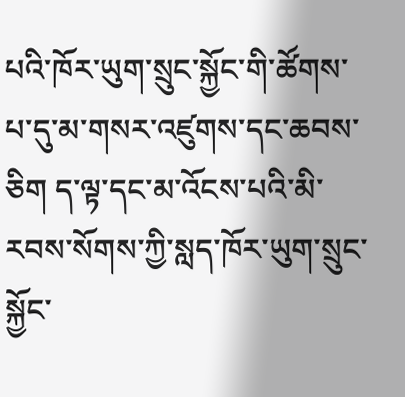པའི་ཁོར་ཡུག་སྲུང་སྐྱོང་གི་ཚོགས་པ་དུ་མ་གསར་འཛུགས་དང་ཆབས་ཅིག ད་ལྟ་དང་མ་འོངས་པའི་མི་རབས་སོགས་ཀྱི་སླད་ཁོར་ཡུག་སྲུང་སྐྱོང་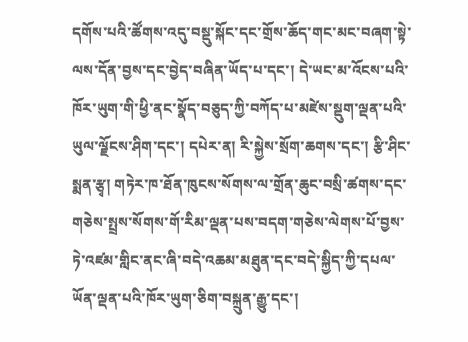དགོས་པའི་ཚོགས་འདུ་བསྡུ་སྐོང་དང་གྲོས་ཆོད་གང་མང་བཞག་སྟེ་ལས་དོན་བྱས་དང་བྱེད་བཞིན་ཡོད་པ་དང་། དེ་ཡང་མ་འོངས་པའི་ཁོར་ཡུག་གི་ཕྱི་ནང་སྣོད་བཅུད་ཀྱི་བཀོད་པ་མཛེས་སྡུག་ལྡན་པའི་ཡུལ་ལྗོངས་ཤིག་དང་། དཔེར་ན། རི་སྐྱེས་སྲོག་ཆགས་དང་། རྩི་ཤིང་སྨན་རྩྭ། གཏེར་ཁ་ཐོན་ཁུངས་སོགས་ལ་གྲོན་ཆུང་བསྲི་ཚགས་དང་གཅེས་སྤྲས་སོགས་གོ་རིམ་ལྡན་པས་བདག་གཅེས་ལེགས་པོ་བྱས་ཏེ་འཛམ་གླིང་ནང་ཞི་བདེ་འཆམ་མཐུན་དང་བདེ་སྐྱིད་ཀྱི་དཔལ་ཡོན་ལྡན་པའི་ཁོར་ཡུག་ཅིག་བསྐྲུན་རྒྱུ་དང་།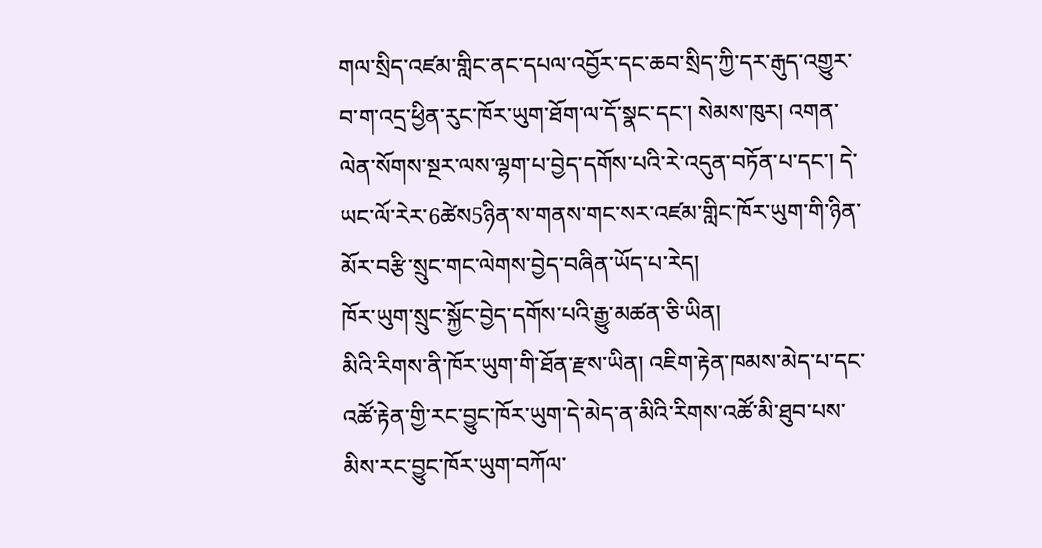གལ་སྲིད་འཛམ་གླིང་ནང་དཔལ་འབྱོར་དང་ཆབ་སྲིད་ཀྱི་དར་རྒུད་འགྱུར་བ་ག་འདྲ་ཕྱིན་རུང་ཁོར་ཡུག་ཐོག་ལ་དོ་སྣང་དང་། སེམས་ཁུར། འགན་ལེན་སོགས་སྔར་ལས་ལྷག་པ་བྱེད་དགོས་པའི་རེ་འདུན་བཏོན་པ་དང་། དེ་ཡང་ལོ་རེར་6ཚེས5ཉིན་ས་གནས་གང་སར་འཛམ་གླིང་ཁོར་ཡུག་གི་ཉིན་མོར་བརྩི་སྲུང་གང་ལེགས་བྱེད་བཞིན་ཡོད་པ་རེད།
ཁོར་ཡུག་སྲུང་སྐྱོང་བྱེད་དགོས་པའི་རྒྱུ་མཚན་ཅི་ཡིན།
མིའི་རིགས་ནི་ཁོར་ཡུག་གི་ཐོན་རྫས་ཡིན། འཇིག་རྟེན་ཁམས་མེད་པ་དང་འཚོ་རྟེན་གྱི་རང་བྱུང་ཁོར་ཡུག་དེ་མེད་ན་མིའི་རིགས་འཚོ་མི་ཐུབ་པས་མིས་རང་བྱུང་ཁོར་ཡུག་བཀོལ་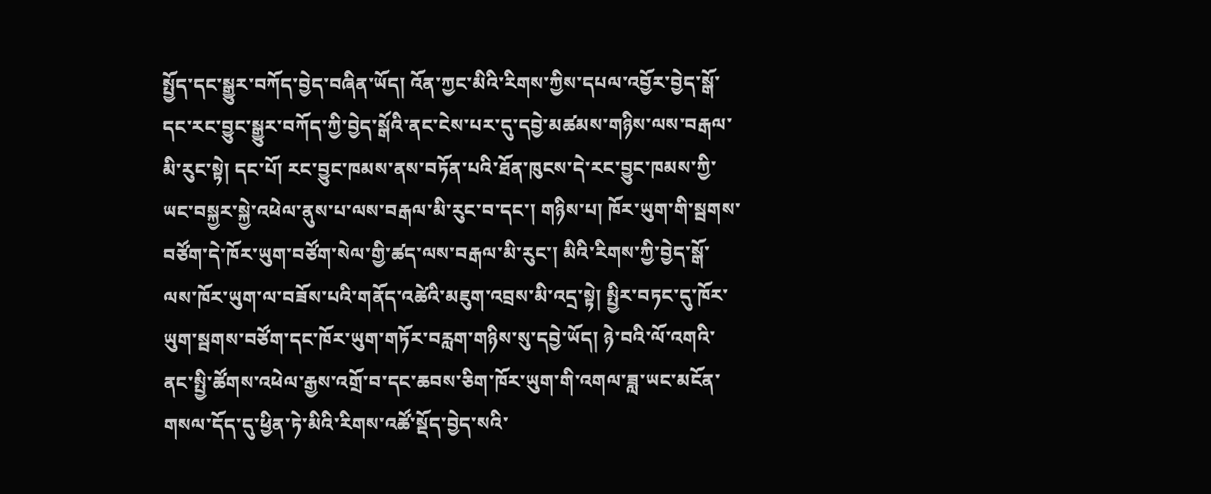སྤྱོད་དང་སྒྱུར་བཀོད་བྱེད་བཞིན་ཡོད། འོན་ཀྱང་མིའི་རིགས་ཀྱིས་དཔལ་འབྱོར་བྱེད་སྒོ་དང་རང་བྱུང་སྒྱུར་བཀོད་ཀྱི་བྱེད་སྒོའི་ནང་ངེས་པར་དུ་དབྱེ་མཚམས་གཉིས་ལས་བརྒལ་མི་རུང་སྟེ། དང་པོ། རང་བྱུང་ཁམས་ནས་བཏོན་པའི་ཐོན་ཁུངས་དེ་རང་བྱུང་ཁམས་ཀྱི་ཡང་བསྐྱར་སྐྱེ་འཕེལ་ནུས་པ་ལས་བརྒལ་མི་རུང་བ་དང་། གཉིས་པ། ཁོར་ཡུག་གི་སྦགས་བཙོག་དེ་ཁོར་ཡུག་བཙོག་སེལ་གྱི་ཚད་ལས་བརྒལ་མི་རུང་། མིའི་རིགས་ཀྱི་བྱེད་སྒོ་ལས་ཁོར་ཡུག་ལ་བཟོས་པའི་གནོད་འཚེའི་མཇུག་འབྲས་མི་འདྲ་སྟེ། སྤྱིར་བཏང་དུ་ཁོར་ཡུག་སྦགས་བཙོག་དང་ཁོར་ཡུག་གཏོར་བརླག་གཉིས་སུ་དབྱེ་ཡོད། ཉེ་བའི་ལོ་འགའི་ནང་སྤྱི་ཚོགས་འཕེལ་རྒྱས་འགྲོ་བ་དང་ཆབས་ཅིག་ཁོར་ཡུག་གི་འགལ་ཟླ་ཡང་མངོན་གསལ་དོད་དུ་ཕྱིན་ཏེ་མིའི་རིགས་འཚོ་སྡོད་བྱེད་སའི་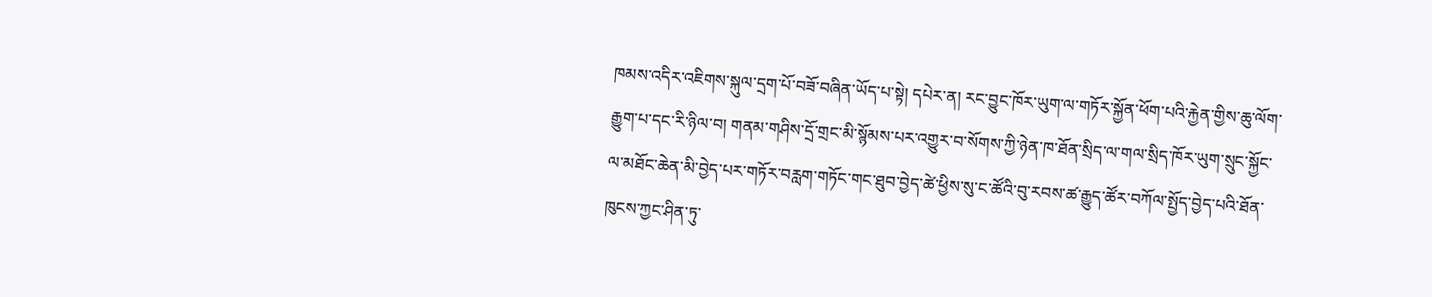ཁམས་འདིར་འཇིགས་སྐུལ་དྲག་པོ་བཟོ་བཞིན་ཡོད་པ་སྟེ། དཔེར་ན། རང་བྱུང་ཁོར་ཡུག་ལ་གཏོར་སྐྱོན་ཕོག་པའི་རྐྱེན་གྱིས་ཆུ་ལོག་རྒྱུག་པ་དང་རི་ཉིལ་བ། གནམ་གཤིས་དྲོ་གྲང་མི་སྙོམས་པར་འགྱུར་བ་སོགས་ཀྱི་ཉེན་ཁ་ཐོན་སྲིད་ལ་གལ་སྲིད་ཁོར་ཡུག་སྲུང་སྐྱོང་ལ་མཐོང་ཆེན་མི་བྱེད་པར་གཏོར་བརླག་གཏོང་གང་ཐུབ་བྱེད་ཚེ་ཕྱིས་སུ་ང་ཚོའི་བུ་རབས་ཚ་རྒྱུད་ཚོར་བཀོལ་སྤྱོད་བྱེད་པའི་ཐོན་ཁུངས་ཀྱང་ཤིན་ཏུ་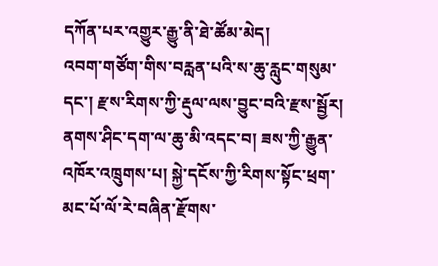དཀོན་པར་འགྱུར་རྒྱུ་ནི་ཐེ་ཚོམ་མེད།
འབག་གཙོག་གིས་བརླན་པའི་ས་ཆུ་རླུང་གསུམ་དང་། རྫས་རིགས་ཀྱི་རྡུལ་ལས་བྱུང་བའི་རྫས་སྦྱོར། ནགས་ཤིང་དག་ལ་ཆུ་མི་འདང་བ། ཟས་ཀྱི་རྒྱུན་འཁོར་འཁྲུགས་པ། སྐྱེ་དངོས་ཀྱི་རིགས་སྟོང་ཕྲག་མང་པོ་ལོ་རེ་བཞིན་རྫོགས་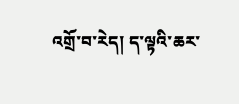འགྲོ་བ་རེད། ད་ལྟའི་ཆར་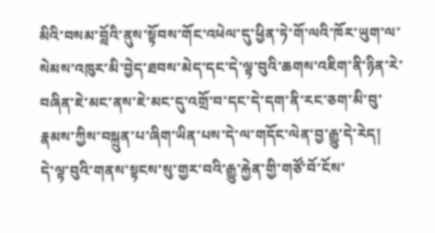མིའི་བསམ་བློའི་ནུས་སྟོབས་གོང་འཕེལ་དུ་ཕྱིན་ཏེ་གོ་ལའི་ཁོར་ཡུག་ལ་སེམས་འཁུར་མི་བྱེད་ཐབས་མེད་དང་དེ་ལྟ་བུའི་ཆགས་འཇིག་ནི་ཉིན་རེ་བཞིན་ཇེ་མང་ནས་ཇེ་མང་དུ་འགྲོ་བ་དང་དེ་དག་ནི་རང་ཅག་མི་བུ་རྣམས་ཀྱིས་བསྐྲུན་པ་ཞིག་ཡིན་པས་དེ་ལ་གདོང་ལེན་བྱ་རྒྱུ་དེ་རེད།
དེ་ལྟ་བུའི་གནས་སྟངས་སུ་གྱར་བའི་རྒྱུ་རྐྱེན་གྱི་གཙོ་བོ་ངོས་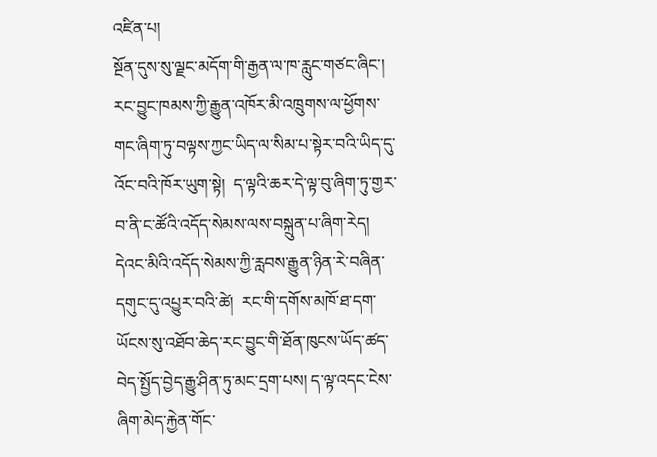འཛིན་པ།
སྔོན་དུས་སུ་ལྗང་མདོག་གི་རྒྱན་ལ་ཁ་རླུང་གཙང་ཞིང་། རང་བྱུང་ཁམས་ཀྱི་རྒྱུན་འཁོར་མི་འཁྲུགས་ལ་ཕྱོགས་གང་ཞིག་ཏུ་བལྟས་ཀྱང་ཡིད་ལ་སིམ་པ་སྟེར་བའི་ཡིད་དུ་འོང་བའི་ཁོར་ཡུག་སྟེ།  ད་ལྟའི་ཆར་དེ་ལྟ་བུ་ཞིག་ཏུ་གྱར་བ་ནི་ང་ཚོའི་འདོད་སེམས་ལས་བསྐྲུན་པ་ཞིག་རེད། དེའང་མིའི་འདོད་སེམས་ཀྱི་རླབས་རྒྱུན་ཉིན་རེ་བཞིན་དགུང་དུ་འཔྱུར་བའི་ཚེ།  རང་གི་དགོས་མཁོ་ཐ་དག་ཡོངས་སུ་འཐོབ་ཆེད་རང་བྱུང་གི་ཐོན་ཁུངས་ཡོད་ཚད་བེད་སྤྱོད་བྱེད་རྒྱུ་ཤིན་ཏུ་མང་དྲག་པས། ད་ལྟ་འདང་ངེས་ཞིག་མེད་རྐྱེན་གོང་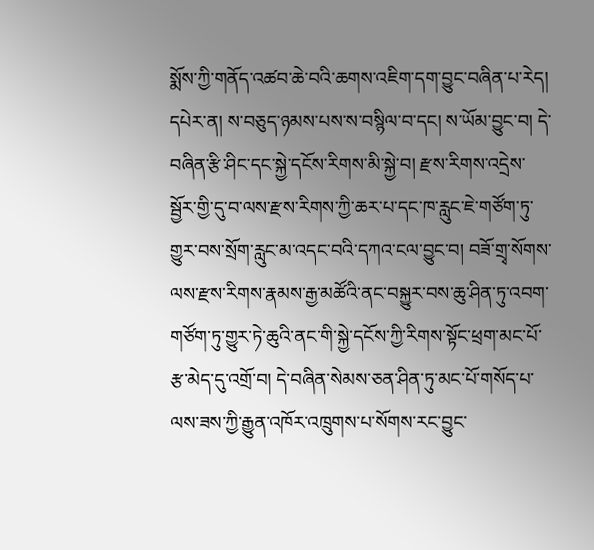སྨོས་ཀྱི་གནོད་འཚབ་ཆེ་བའི་ཆགས་འཇིག་དག་བྱུང་བཞིན་པ་རེད།
དཔེར་ན། ས་བཅུད་ཉམས་པས་ས་བསྙིལ་བ་དང། ས་ཡོམ་བྱུང་བ། དེ་བཞིན་རྩི་ཤིང་དང་སྐྱེ་དངོས་རིགས་མི་སྐྱེ་བ། རྫས་རིགས་འདྲེས་སྦྱོར་གྱི་དུ་བ་ལས་རྫས་རིགས་ཀྱི་ཆར་པ་དང་ཁ་རླུང་ཇེ་གཙོག་ཏུ་གྱུར་བས་སྲོག་རླུང་མ་འདང་བའི་དཀའ་ངལ་བྱུང་བ། བཟོ་གྲྭ་སོགས་ལས་རྫས་རིགས་རྣམས་རྒྱ་མཚོའི་ནང་བསྐྱུར་བས་ཆུ་ཤིན་ཏུ་འབག་གཙོག་ཏུ་གྱུར་ཏེ་ཆུའི་ནང་གི་སྐྱེ་དངོས་ཀྱི་རིགས་སྟོང་ཕྲག་མང་པོ་རྩ་མེད་དུ་འགྲོ་བ། དེ་བཞིན་སེམས་ཅན་ཤིན་ཏུ་མང་པོ་གསོད་པ་ལས་ཟས་ཀྱི་རྒྱུན་འཁོར་འཁྲུགས་པ་སོགས་རང་བྱུང་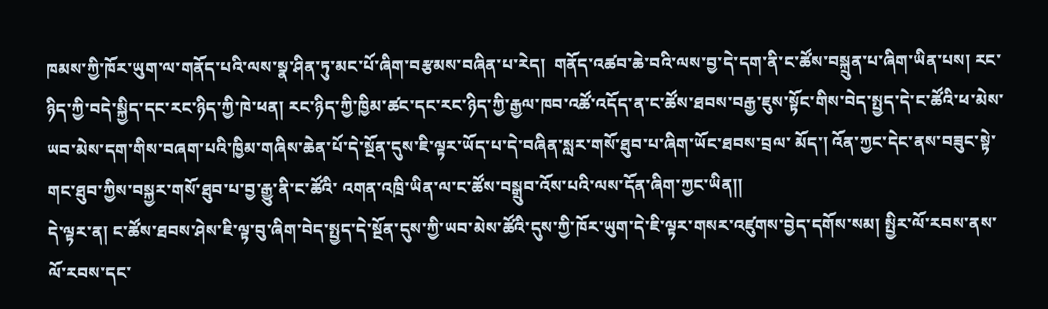ཁམས་ཀྱི་ཁོར་ཡུག་ལ་གནོད་པའི་ལས་སྣ་ཤིན་ཏུ་མང་པོ་ཞིག་བརྩམས་བཞིན་པ་རེད།  གནོད་འཚབ་ཆེ་བའི་ལས་བྱ་དེ་དག་ནི་ང་ཚོས་བསྐྲུན་པ་ཞིག་ཡིན་པས། རང་ཉིད་ཀྱི་བདེ་སྐྱིད་དང་རང་ཉིད་ཀྱི་ཁེ་ཕན། རང་ཉིད་ཀྱི་ཁྱིམ་ཚང་དང་རང་ཉིད་ཀྱི་རྒྱལ་ཁབ་འཚོ་འདོད་ན་ང་ཚོས་ཐབས་བརྒྱ་ཇུས་སྟོང་གིས་བེད་སྤྱད་དེ་ང་ཚོའི་ཕ་མེས་ཡབ་མེས་དག་གིས་བཞག་པའི་ཁྱིམ་གཞིས་ཆེན་པོ་དེ་སྔོན་དུས་ཇི་ལྟར་ཡོད་པ་དེ་བཞིན་སླར་གསོ་ཐུབ་པ་ཞིག་ཡོང་ཐབས་བྲལ་ མོད་། འོན་ཀྱང་དེང་ནས་བཟུང་སྟེ་གང་ཐུབ་ཀྱིས་བསྐྱར་གསོ་ཐུབ་པ་བྱ་རྒྱུ་ནི་ང་ཚོའི་ འགན་འཁྲི་ཡིན་ལ་ང་ཚོས་བསྒྲུབ་འོས་པའི་ལས་དོན་ཞིག་ཀྱང་ཡིན།།
དེ་ལྟར་ན། ང་ཚོས་ཐབས་ཤེས་ཇི་ལྟ་བུ་ཞིག་བེད་སྤྱད་དེ་སྔོན་དུས་ཀྱི་ཡབ་མེས་ཚོའི་དུས་ཀྱི་ཁོར་ཡུག་དེ་ཇི་ལྟར་གསར་འཛུགས་བྱེད་དགོས་སམ། སྤྱིར་ལོ་རབས་ནས་ལོ་རབས་དང་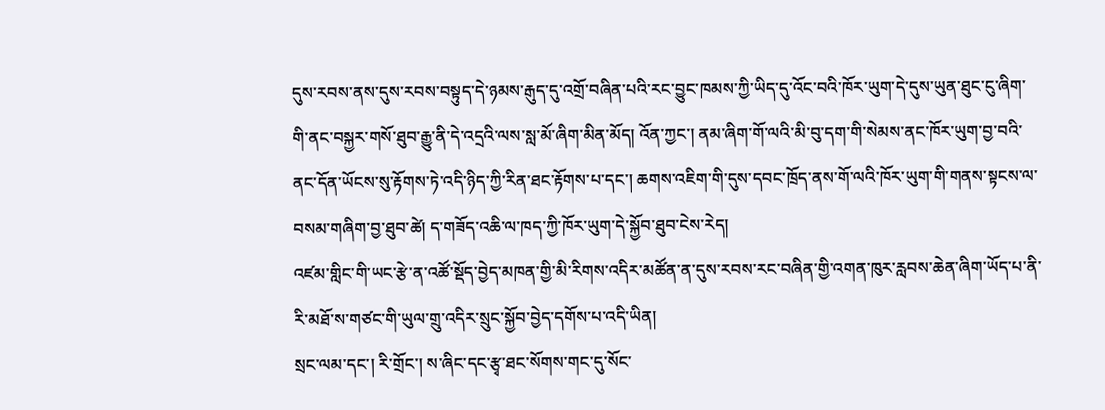དུས་རབས་ནས་དུས་རབས་བསྟུད་དེ་ཉམས་རྒུད་དུ་འགྲོ་བཞིན་པའི་རང་བྱུང་ཁམས་ཀྱི་ཡིད་དུ་འོང་བའི་ཁོར་ཡུག་དེ་དུས་ཡུན་ཐུང་ངུ་ཞིག་གི་ནང་བསྐྱར་གསོ་ཐུབ་རྒྱུ་ནི་དེ་འདྲའི་ལས་སླ་མོ་ཞིག་མིན་མོད། འོན་ཀྱང་། ནམ་ཞིག་གོ་ལའི་མི་བུ་དག་གི་སེམས་ནང་ཁོར་ཡུག་བྱ་བའི་ནང་དོན་ཡོངས་སུ་རྟོགས་ཏེ་འདི་ཉིད་ཀྱི་རིན་ཐང་རྟོགས་པ་དང་། ཆགས་འཇིག་གི་དུས་དབང་ཁྲོད་ནས་གོ་ལའི་ཁོར་ཡུག་གི་གནས་སྟངས་ལ་བསམ་གཞིག་བྱ་ཐུབ་ཚེ། ད་གཟོད་འཆི་ལ་ཁད་ཀྱི་ཁོར་ཡུག་དེ་སྐྱོབ་ཐུབ་ངེས་རེད།
འཛམ་གླིང་གི་ཡང་རྩེ་ན་འཚོ་སྡོད་བྱེད་མཁན་གྱི་མི་རིགས་འདིར་མཚོན་ན་དུས་རབས་རང་བཞིན་གྱི་འགན་ཁུར་རླབས་ཆེན་ཞིག་ཡོད་པ་ནི་རི་མཐོ་ས་གཙང་གི་ཡུལ་གྲུ་འདིར་སྲུང་སྐྱོབ་བྱེད་དགོས་པ་འདི་ཡིན།
སྲང་ལམ་དང་། རི་གྲོང་། ས་ཞིང་དང་རྩྭ་ཐང་སོགས་གང་དུ་སོང་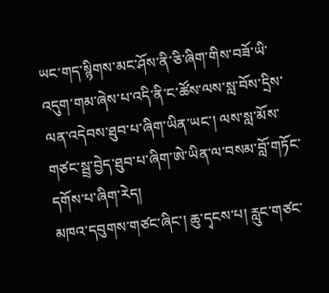ཡང་གད་སྙིགས་མང་ཤོས་ནི་ཅི་ཞིག་གིས་བཟོ་ཡི་འདུག་གམ་ཞེས་པ་འདི་ནི་ང་ཚོས་ལས་སླ་བོས་དྲིས་ལན་འདེབས་ཐུབ་པ་ཞིག་ཡིན་ཡང་། ལས་སླ་མོས་གཙང་སྦྲ་བྱེད་ཐུབ་པ་ཞིག་ཨེ་ཡིན་ལ་བསམ་བློ་གཏོང་དགོས་པ་ཞིག་རེད།
མཁའ་དབུགས་གཙང་ཞིང་། ཆུ་དྭངས་པ། རླུང་གཙང་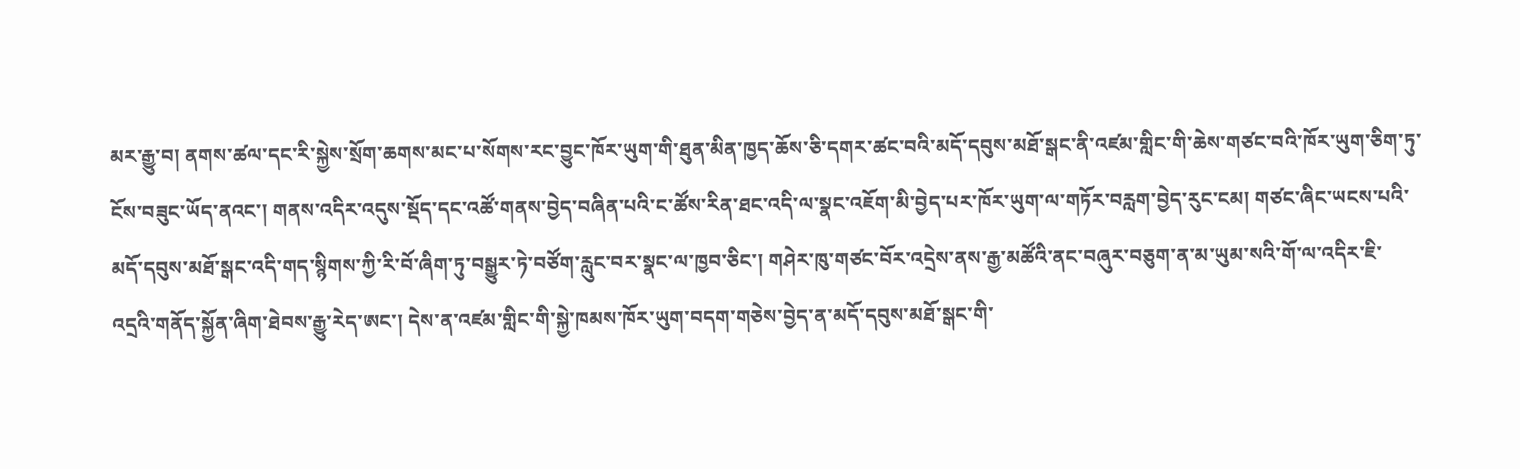མར་རྒྱུ་བ། ནགས་ཚལ་དང་རི་སྐྱེས་སྲོག་ཆགས་མང་པ་སོགས་རང་བྱུང་ཁོར་ཡུག་གི་ཐུན་མིན་ཁྱད་ཆོས་ཅི་དགར་ཚང་བའི་མདོ་དབུས་མཐོ་སྒང་ནི་འཛམ་གླིང་གི་ཆེས་གཙང་བའི་ཁོར་ཡུག་ཅིག་ཏུ་ངོས་བཟུང་ཡོད་ནའང་། གནས་འདིར་འདུས་སྡོད་དང་འཚོ་གནས་བྱེད་བཞིན་པའི་ང་ཚོས་རིན་ཐང་འདི་ལ་སྣང་འཇོག་མི་བྱེད་པར་ཁོར་ཡུག་ལ་གཏོར་བརླག་བྱེད་རུང་ངམ། གཙང་ཞིང་ཡངས་པའི་མདོ་དབུས་མཐོ་སྒང་འདི་གད་སྙིགས་ཀྱི་རི་བོ་ཞིག་ཏུ་བསྒྱུར་ཏེ་བཙོག་རླུང་བར་སྣང་ལ་ཁྱབ་ཅིང་། གཤེར་ཁུ་གཙང་བོར་འདྲེས་ནས་རྒྱ་མཚོའི་ནང་བཞུར་བཅུག་ན་མ་ཡུམ་སའི་གོ་ལ་འདིར་ཇི་འདྲའི་གནོད་སྐྱོན་ཞིག་ཐེབས་རྒྱུ་རེད་ཨང་། དེས་ན་འཛམ་གླིང་གི་སྐྱེ་ཁམས་ཁོར་ཡུག་བདག་གཅེས་བྱེད་ན་མདོ་དབུས་མཐོ་སྒང་གི་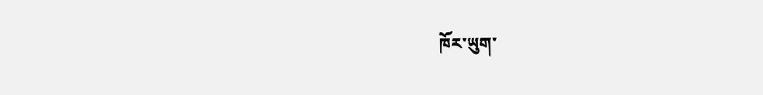ཁོར་ཡུག་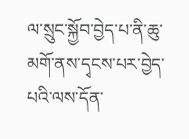ལ་སྲུང་སྐྱོབ་བྱེད་པ་ནི་ཆུ་མགོ་ནས་དྭངས་པར་བྱེད་པའི་ལས་དོན་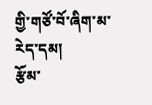གྱི་གཙོ་བོ་ཞིག་མ་རེད་དམ།
རྩོམ་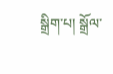སྒྲིག་པ། སྒྲོལ་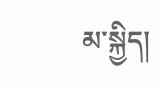མ་སྐྱིད།